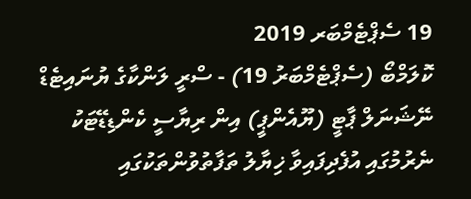19 ސެޕްޓެމްބަރ 2019
ކޮލަމްބޯ (ސެޕްޓެމްބަރު 19) - ސްރީ ލަންކާގެ ޔުނައިޓެޑް ނޭޝަނަލް ޕާޓީ (ޔޫއެންޕީ) އިން ރިޔާސީ ކެންޑިޑޭޓަކު ނެރުމުގައި އުފެދިފައިވާ ޚިޔާލު ތަފާތުވުންތަކުގައި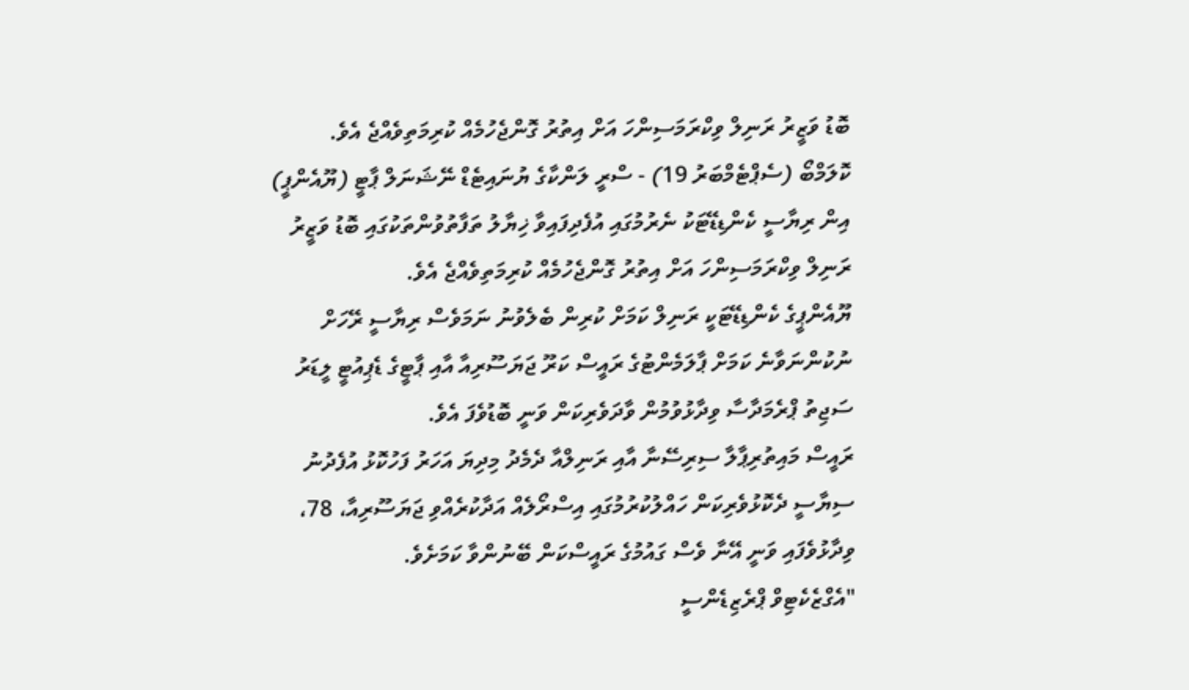ބޮޑު ވަޒީރު ރަނިލް ވިކްރަމަސިންހަ އަށް އިތުރު ގޮންޖެހުމެއް ކުރިމަތިވެއްޖެ އެވެ.
ކޮލަމްބޯ (ސެޕްޓެމްބަރު 19) - ސްރީ ލަންކާގެ ޔުނައިޓެޑް ނޭޝަނަލް ޕާޓީ (ޔޫއެންޕީ) އިން ރިޔާސީ ކެންޑިޑޭޓަކު ނެރުމުގައި އުފެދިފައިވާ ޚިޔާލު ތަފާތުވުންތަކުގައި ބޮޑު ވަޒީރު ރަނިލް ވިކްރަމަސިންހަ އަށް އިތުރު ގޮންޖެހުމެއް ކުރިމަތިވެއްޖެ އެވެ.
ޔޫއެންޕީގެ ކެންޑިޑޭޓަކީ ރަނިލް ކަމަށް ކުރިން ބެލެވުނު ނަމަވެސް ރިޔާސީ ރޭހަށް ނުކުންނަވާނެ ކަމަށް ޕާލަމެންޓުގެ ރައީސް ކަރޫ ޖަޔަސޫރިއާ އާއި ޕާޓީގެ ޑެޕިއުޓީ ލީޑަރު ސަޖިތު ޕްރެމަދާސާ ވިދާޅުވުމުން ވާދަވެރިކަން ވަނީ ބޮޑުވެފަ އެވެ.
ރައީސް މައިތުރިޕާލާ ސިރިސޭނާ އާއި ރަނިލްއާ ދެމެދު މިދިޔަ އަހަރު ފަހުކޮޅު އުފެދުނު ސިޔާސީ ދެކޮޅުވެރިކަން ހައްލުކުރުމުގައި އިސްރޯލެއް އަދާކުރެއްވި ޖަޔަސޫރިއާ، 78، ވިދާޅުވެފައި ވަނީ އޭނާ ވެސް ގައުމުގެ ރައީސްކަން ބޭނުންވާ ކަމަށެވެ.
"އެގްޒެކެޓިވް ޕްރެޒިޑެންސީ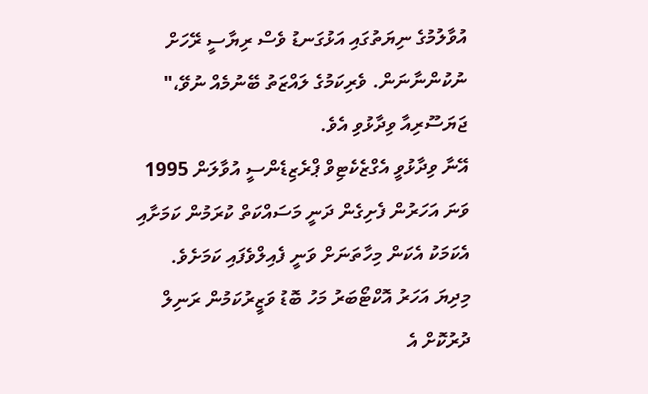އުވާލުމުގެ ނިޔަތުގައި އަޅުގަނޑު ވެސް ރިޔާސީ ރޭހަށް ނުކުންނާނަން. ވެރިކަމުގެ ލައްޒަތު ބޭނުމެއް ނުވޭ،" ޖަޔަސޫރިއާ ވިދާޅުވި އެވެ.
އޭނާ ވިދާޅުވީ އެގްޒެކެޓިވް ޕްރެޒިޑެންސީ އުވާލަން 1995 ވަނަ އަހަރުން ފެށިގެން ދަނީ މަސައްކަތް ކުރަމުން ކަމަށާއި އެކަމަކު އެކަން މިހާތަނަށް ވަނީ ފެއިލްވެފައި ކަމަށެވެ.
މިދިޔަ އަހަރު އޮކްޓޯބަރު މަހު ބޮޑު ވަޒީރުކަމުން ރަނިލް ދުރުކޮށް އެ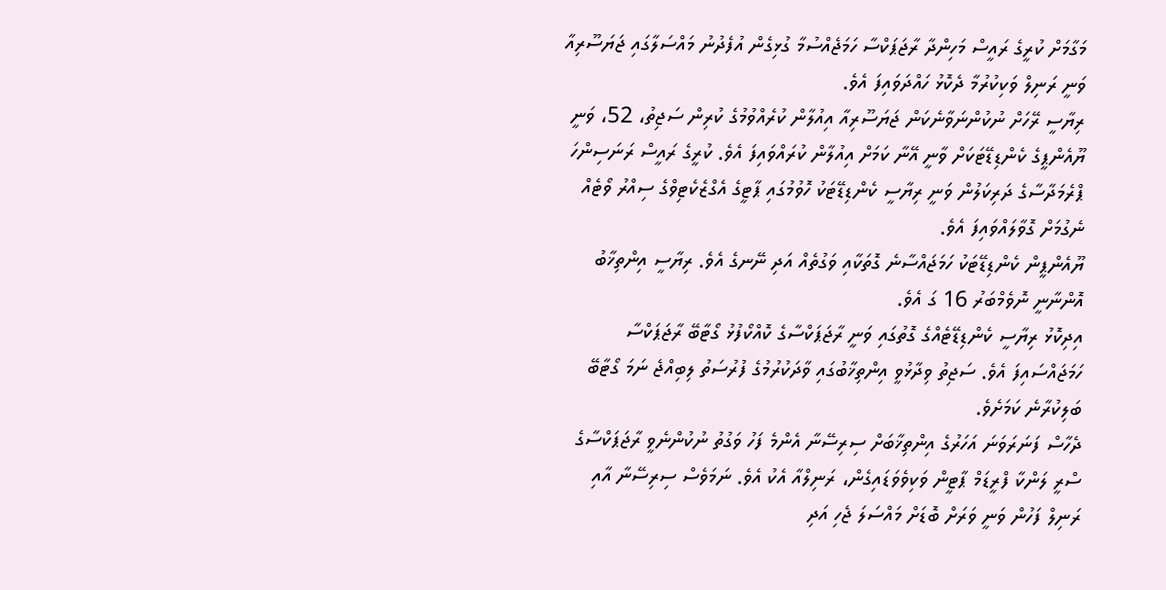މަގާމަށް ކުރީގެ ރައީސް މަހިންދާ ރާޖަޕަކްސާ ހަމަޖެއްސުމާ ގުޅިގެން އުފެދުނު މައްސަލާގައި ޖަޔަސޫރިއާ ވަނީ ރަނިލް ވަކިކުރުމާ ދެކޮޅު ހައްދަވައިފަ އެވެ.
ރިޔާސީ ރޭހަށް ނުކުންނަވާނެކަން ޖަޔަސޫރިއާ އިއުލާން ކުރެއްވުމުގެ ކުރިން ސަޖިތު، 52، ވަނީ ޔޫއެންޕީގެ ކެންޑިޑޭޓަކަށް ވާނީ އޭނާ ކަމަށް އިއުލާން ކުރައްވައިފަ އެވެ. ކުރީގެ ރައީސް ރަނަސިންހަ ޕްރެމަދާސާގެ ދަރިކަލުން ވަނީ ރިޔާސީ ކެންޑިޑޭޓަކު ހޮވުމުގައި ޕާޓީގެ އެގްޒެކެޓިވްގެ ސިއްރު ވޯޓެއް ނެގުމަށް ގޮވާލައްވައިފަ އެވެ.
ޔޫއެންޕީން ކެންޑިޑޭޓަކު ހަމަޖައްސާނެ ގޮތަކާއި ވަގުތެއް އަދި ނޭނގެ އެވެ. ރިޔާސީ އިންތިޚާބު އޮންނާނީ ނޮވެމްބަރު 16 ގަ އެވެ.
އިދިކޮޅު ރިޔާސީ ކެންޑިޑޭޓެއްގެ ގޮތުގައި ވަނީ ރާޖަޕަކްސާގެ ކޮއްކޯފުޅު ގޯޓާބޭ ރާޖަޕަކްސާ ހަމަޖައްސައިފަ އެވެ. ސަޖިތު ވިދާޅުވީ އިންތިޚާބުގައި ވާދަކުރުމުގެ ފުރުސަތު ލިބިއްޖެ ނަމަ ގޯޓާބޭ ބަލިކުރާނެ ކަމަށެވެ.
ދެހާސް ފަނަރަވަނަ އަހަރުގެ އިންތިޚާބަށް ސިރިސޭނާ އެންމެ ފަހު ވަގުތު ނުކުންނެވީ ރާޖަޕަކްސާގެ ސްރީ ލަންކާ ފްރީޑަމް ޕާޓީން ވަކިވެވަޑައިގެން، ރަނިލްއާ އެކު އެވެ. ނަމަވެސް ސިރިސޭނާ އާއި ރަނިލް ފަހުން ވަނީ ވަރަށް ބޮޑަށް މައްސަލަ ޖެހި އަދި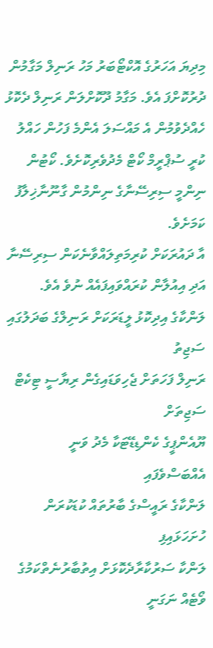މިދިޔަ އަހަރުގެ އޮކްޓޯބަރު މަހު ރަނިލް މަގާމުން ދުރުކޮށްފަ އެވެ. މަގާމު ދޫކޮށްލަން ރަނިލް ދެކޮޅު ހެއްދެވުމުން އެ މައްސަލަ އެންމެ ފަހުން ހައްލު ކުރީ ސުޕްރީމް ކޯޓް މެދުވެރިކޮށެވެ. ކޯޓުން ނިންމީ ސިރިސޭނާގެ ނިންމުން ގާނޫނާޚިލާފު ކަމަށެވެ.
އާ ދައުރަކަށް ކުރިމަތިލައްވާނެކަން ސިރިސޭނާ އަދި އިއުލާން ކުރައްވައިފައެއް ނުވެ އެވެ.
ލަންކާގެ އިދިކޮޅު ލީޑަރަކަށް ރަނިލްގެ ބަދަލުގައި ސަޖިތު
ރަނިލް ފަހަތަށް ޖެހިވަޑައިގެން ރިޔާސީ ޓިކެޓް ސަޖިތަށް
ޔޫއެންޕީގެ ކެންޑިޑޭޓަކާ މެދު ވަނީ އެއްބަސްވެފައި
ލަންކާގެ ރައީސްގެ ބާރުތައް ކުޑަކުރަން ހުށަހަޅައިފި
ލަންކާ ސަރުކާރާދެކޮޅަށް އިތުބާރުނެތްކަމުގެ ވޯޓެއް ނަގަނީ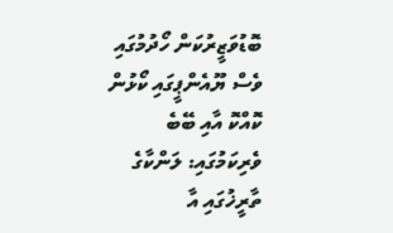ބޮޑުވަޒީރުކަން ހޯދުމުގައި ވެސް ޔޫއެންޕީގައި ކޯޅުން
ކޮއްކޮ އާއި ބޭބެ ވެރިކަމުގައި: ލަންކާގެ ތާރީޚުގައި އާ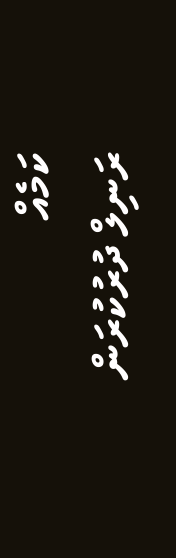ކަމެއް
ރަނިލް ދުރުކުރަން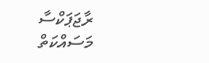ރާޖަޕަކްސާ މަސައްކަތް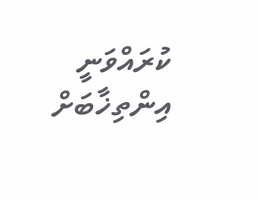ކުރައްވަނީ
އިންތިޚާބަށް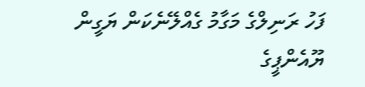ފަހު ރަނިލްގެ މަގާމު ގެއްލޭނެކަން ޔަގީން
ޔޫއެންޕީގެ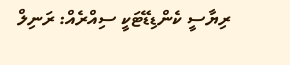ރިޔާސީ ކެންޑިޑޭޓަކީ ސިއްރެއް: ރަނިލް